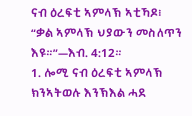ናብ ዕረፍቲ ኣምላኽ ኣቲኻዶ፧
“ቃል ኣምላኽ ህያውን መስለጥን እዩ።”—እብ. 4:12።
1. ሎሚ ናብ ዕረፍቲ ኣምላኽ ክንኣትወሉ እንኽእል ሓደ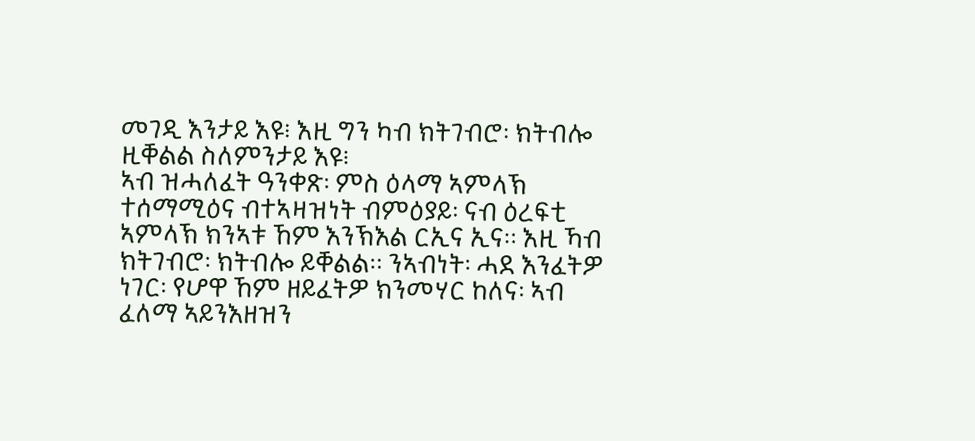መገዲ እንታይ እዩ፧ እዚ ግን ካብ ክትገብሮ፡ ክትብሎ ዚቐልል ስለምንታይ እዩ፧
ኣብ ዝሓለፈት ዓንቀጽ፡ ምስ ዕላማ ኣምላኽ ተሰማሚዕና ብተኣዛዝነት ብምዕያይ፡ ናብ ዕረፍቲ ኣምላኽ ክንኣቱ ኸም እንኽእል ርኢና ኢና። እዚ ኻብ ክትገብሮ፡ ክትብሎ ይቐልል። ንኣብነት፡ ሓደ እንፈትዎ ነገር፡ የሆዋ ኸም ዘይፈትዎ ክንመሃር ከለና፡ ኣብ ፈለማ ኣይንእዘዝን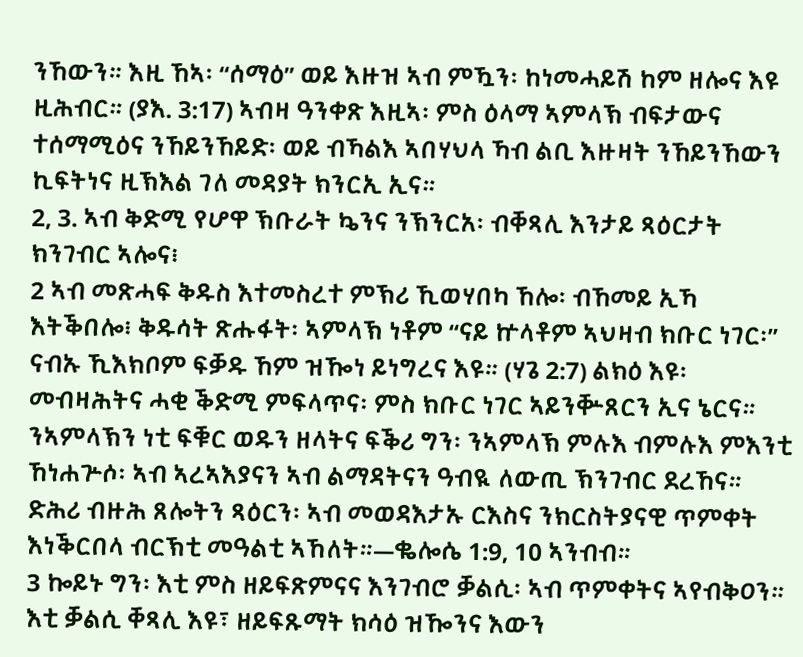ንኸውን። እዚ ኸኣ፡ “ሰማዕ” ወይ እዙዝ ኣብ ምዃን፡ ከነመሓይሽ ከም ዘሎና እዩ ዚሕብር። (ያእ. 3:17) ኣብዛ ዓንቀጽ እዚኣ፡ ምስ ዕላማ ኣምላኽ ብፍታውና ተሰማሚዕና ንኸይንኸይድ፡ ወይ ብኻልእ ኣበሃህላ ኻብ ልቢ እዙዛት ንኸይንኸውን ኪፍትነና ዚኽእል ገለ መዳያት ክንርኢ ኢና።
2, 3. ኣብ ቅድሚ የሆዋ ኽቡራት ኴንና ንኽንርአ፡ ብቐጻሊ እንታይ ጻዕርታት ክንገብር ኣሎና፧
2 ኣብ መጽሓፍ ቅዱስ እተመስረተ ምኽሪ ኺወሃበካ ኸሎ፡ ብኸመይ ኢኻ እትቕበሎ፧ ቅዱሳት ጽሑፋት፡ ኣምላኽ ነቶም “ናይ ኵላቶም ኣህዛብ ክቡር ነገር፡” ናብኡ ኺእክቦም ፍቓዱ ኸም ዝዀነ ይነግረና እዩ። (ሃጌ 2:7) ልክዕ እዩ፡ መብዛሕትና ሓቂ ቕድሚ ምፍላጥና፡ ምስ ክቡር ነገር ኣይንቝጸርን ኢና ኔርና። ንኣምላኽን ነቲ ፍቑር ወዱን ዘላትና ፍቕሪ ግን፡ ንኣምላኽ ምሉእ ብምሉእ ምእንቲ ኸነሐጕሶ፡ ኣብ ኣረኣእያናን ኣብ ልማዳትናን ዓብዪ ለውጢ ኽንገብር ደረኸና። ድሕሪ ብዙሕ ጸሎትን ጻዕርን፡ ኣብ መወዳእታኡ ርእስና ንክርስትያናዊ ጥምቀት እነቕርበላ ብርኽቲ መዓልቲ ኣኸለት።—ቈሎሴ 1:9, 10 ኣንብብ።
3 ኰይኑ ግን፡ እቲ ምስ ዘይፍጽምናና እንገብሮ ቓልሲ፡ ኣብ ጥምቀትና ኣየብቅዐን። እቲ ቓልሲ ቐጻሊ እዩ፣ ዘይፍጹማት ክሳዕ ዝዀንና እውን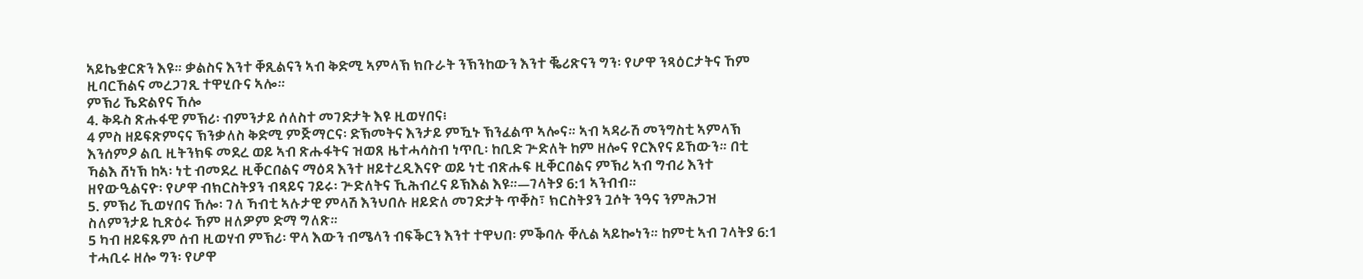ኣይኬቋርጽን እዩ። ቃልስና እንተ ቐጺልናን ኣብ ቅድሚ ኣምላኽ ክቡራት ንኽንከውን እንተ ቘሪጽናን ግን፡ የሆዋ ንጻዕርታትና ኸም ዚባርኸልና መረጋገጺ ተዋሂቡና ኣሎ።
ምኽሪ ኼድልየና ኸሎ
4. ቅዱስ ጽሑፋዊ ምኽሪ፡ ብምንታይ ሰለስተ መገድታት እዩ ዚወሃበና፧
4 ምስ ዘይፍጽምናና ኽንቃለስ ቅድሚ ምጅማርና፡ ድኽመትና እንታይ ምዃኑ ኽንፈልጥ ኣሎና። ኣብ ኣዳራሽ መንግስቲ ኣምላኽ እንሰምዖ ልቢ ዚትንክፍ መደረ ወይ ኣብ ጽሑፋትና ዝወጸ ዜተሓሳስብ ነጥቢ፡ ከቢድ ጕድለት ከም ዘሎና የርእየና ይኸውን። በቲ ኻልእ ሸነኽ ከኣ፡ ነቲ ብመደረ ዚቐርበልና ማዕዳ እንተ ዘይተረዲእናዮ ወይ ነቲ ብጽሑፍ ዚቐርበልና ምኽሪ ኣብ ግብሪ እንተ ዘየውዒልናዮ፡ የሆዋ ብክርስትያን ብጻይና ገይሩ፡ ጕድለትና ኺሕብረና ይኽእል እዩ።—ገላትያ 6:1 ኣንብብ።
5. ምኽሪ ኺወሃበና ኸሎ፡ ገለ ኻብቲ ኣሉታዊ ምላሽ እንህበሉ ዘይድለ መገድታት ጥቐስ፣ ክርስትያን ጓሶት ንዓና ንምሕጋዝ ስለምንታይ ኪጽዕሩ ኸም ዘለዎም ድማ ግለጽ።
5 ካብ ዘይፍጹም ሰብ ዚወሃብ ምኽሪ፡ ዋላ እውን ብሜላን ብፍቕርን እንተ ተዋህበ፡ ምቕባሉ ቐሊል ኣይኰነን። ከምቲ ኣብ ገላትያ 6:1 ተሓቢሩ ዘሎ ግን፡ የሆዋ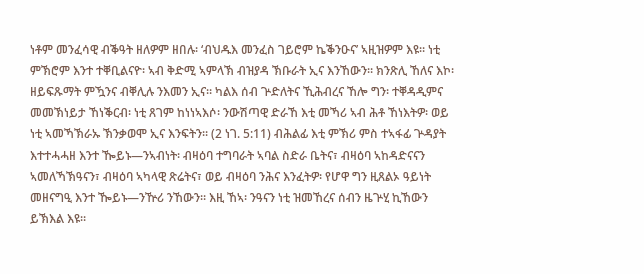ነቶም መንፈሳዊ ብቕዓት ዘለዎም ዘበሉ፡ ‘ብህዱእ መንፈስ ገይሮም ኬቕንዑና’ ኣዚዝዎም እዩ። ነቲ ምኽሮም እንተ ተቐቢልናዮ፡ ኣብ ቅድሚ ኣምላኽ ብዝያዳ ኽቡራት ኢና እንኸውን። ክንጽሊ ኸለና እኮ፡ ዘይፍጹማት ምዃንና ብቐሊሉ ንእመን ኢና። ካልእ ሰብ ጕድለትና ኺሕብረና ኸሎ ግን፡ ተቐዳዲምና መመኽነይታ ኸነቕርብ፡ ነቲ ጸገም ከነነኣእሶ፡ ንውሽጣዊ ድራኸ እቲ መኻሪ ኣብ ሕቶ ኸነእትዎ፡ ወይ ነቲ ኣመኻኽራኡ ኽንቃወሞ ኢና እንፍትን። (2 ነገ. 5:11) ብሕልፊ እቲ ምኽሪ ምስ ተኣፋፊ ጕዳያት እተተሓሓዘ እንተ ዀይኑ—ንኣብነት፡ ብዛዕባ ተግባራት ኣባል ስድራ ቤትና፣ ብዛዕባ ኣከዳድናናን ኣመለኻኽዓናን፣ ብዛዕባ ኣካላዊ ጽሬትና፣ ወይ ብዛዕባ ንሕና እንፈትዎ፡ የሆዋ ግን ዚጸልኦ ዓይነት መዘናግዒ እንተ ዀይኑ—ንዅሪ ንኸውን። እዚ ኸኣ፡ ንዓናን ነቲ ዝመኸረና ሰብን ዜጕሂ ኪኸውን ይኽእል እዩ።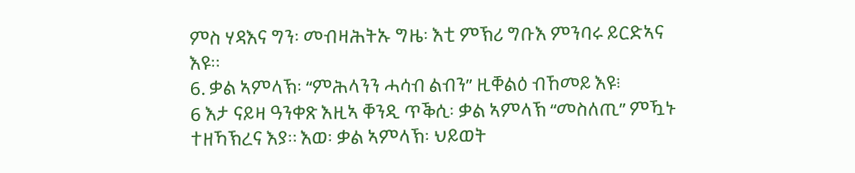ምስ ሃዳእና ግን፡ መብዛሕትኡ ግዜ፡ እቲ ምኽሪ ግቡእ ምንባሩ ይርድኣና እዩ።
6. ቃል ኣምላኽ፡ “ምሕላንን ሓሳብ ልብን” ዚቐልዕ ብኸመይ እዩ፧
6 እታ ናይዛ ዓንቀጽ እዚኣ ቐንዲ ጥቕሲ፡ ቃል ኣምላኽ “መስለጢ” ምዃኑ ተዘኻኽረና እያ። እወ፡ ቃል ኣምላኽ፡ ህይወት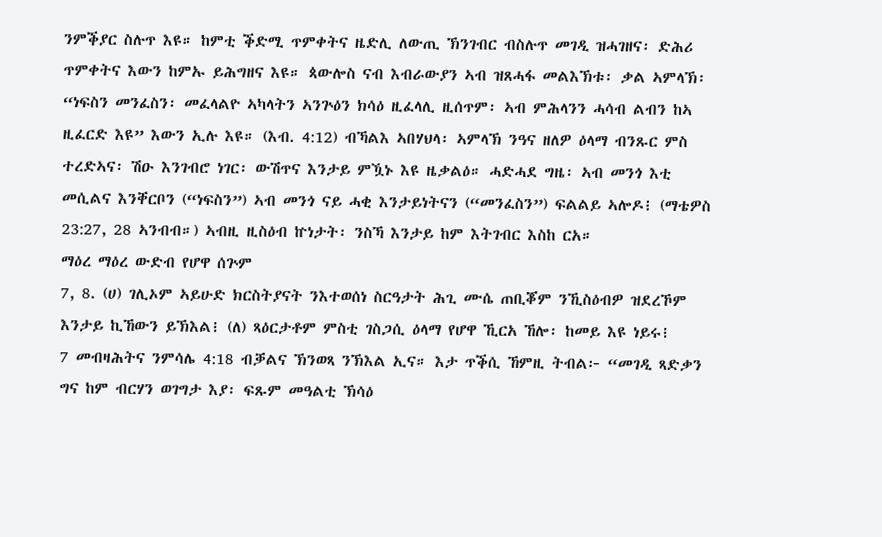ንምቕያር ስሉጥ እዩ። ከምቲ ቕድሚ ጥምቀትና ዜድሊ ለውጢ ኽንገብር ብስሉጥ መገዲ ዝሓገዘና፡ ድሕሪ ጥምቀትና እውን ከምኡ ይሕግዘና እዩ። ጳውሎስ ናብ እብራውያን ኣብ ዝጸሓፋ መልእኽቱ፡ ቃል ኣምላኽ፡ “ነፍስን መንፈስን፡ መፈላልዮ ኣካላትን ኣንጕዕን ክሳዕ ዚፈላሊ ዚሰጥም፡ ኣብ ምሕላንን ሓሳብ ልብን ከኣ ዚፈርድ እዩ” እውን ኢሉ እዩ። (እብ. 4:12) ብኻልእ ኣበሃህላ፡ ኣምላኽ ንዓና ዘለዎ ዕላማ ብንጹር ምስ ተረድኣና፡ ሽዑ እንገብሮ ነገር፡ ውሽጥና እንታይ ምዃኑ እዩ ዜቃልዕ። ሓድሓደ ግዜ፡ ኣብ መንጎ እቲ መሲልና እንቐርቦን (“ነፍስን”) ኣብ መንጎ ናይ ሓቂ እንታይነትናን (“መንፈስን”) ፍልልይ ኣሎዶ፧ (ማቴዎስ 23:27, 28 ኣንብብ።) ኣብዚ ዚስዕብ ኵነታት፡ ንስኻ እንታይ ከም እትገብር እስከ ርአ።
ማዕረ ማዕረ ውድብ የሆዋ ሰጕም
7, 8. (ሀ) ገሊኦም ኣይሁድ ክርስትያናት ንእተወሰነ ስርዓታት ሕጊ ሙሴ ጠቢቖም ንኺስዕብዎ ዝደረኾም እንታይ ኪኸውን ይኽእል፧ (ለ) ጻዕርታቶም ምስቲ ገስጋሲ ዕላማ የሆዋ ኺርአ ኸሎ፡ ከመይ እዩ ነይሩ፧
7 መብዛሕትና ንምሳሌ 4:18 ብቓልና ኽንወጻ ንኽእል ኢና። እታ ጥቕሲ ኸምዚ ትብል፦ “መገዲ ጻድቃን ግና ከም ብርሃን ወገግታ እያ፡ ፍጹም መዓልቲ ኽሳዕ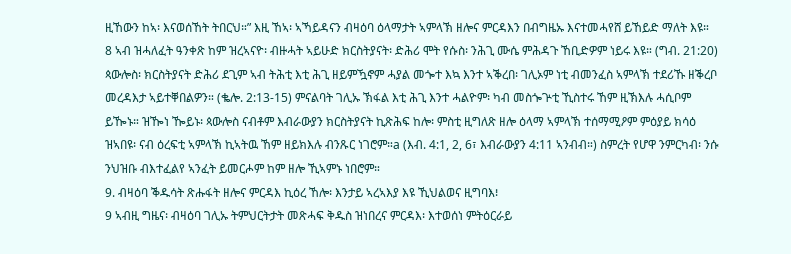ዚኸውን ከኣ፡ እናወሰኸት ትበርህ።” እዚ ኸኣ፡ ኣኻይዳናን ብዛዕባ ዕላማታት ኣምላኽ ዘሎና ምርዳእን በብግዜኡ እናተመሓየሸ ይኸይድ ማለት እዩ።
8 ኣብ ዝሓለፈት ዓንቀጽ ከም ዝረኣናዮ፡ ብዙሓት ኣይሁድ ክርስትያናት፡ ድሕሪ ሞት የሱስ፡ ንሕጊ ሙሴ ምሕዳጉ ኸቢድዎም ነይሩ እዩ። (ግብ. 21:20) ጳውሎስ፡ ክርስትያናት ድሕሪ ደጊም ኣብ ትሕቲ እቲ ሕጊ ዘይምዃኖም ሓያል መጐተ እኳ እንተ ኣቕረበ፡ ገሊኦም ነቲ ብመንፈስ ኣምላኽ ተደሪኹ ዘቕረቦ መረዳእታ ኣይተቐበልዎን። (ቈሎ. 2:13-15) ምናልባት ገሊኡ ኽፋል እቲ ሕጊ እንተ ሓልዮም፡ ካብ መስጐጕቲ ኺስተሩ ኸም ዚኽእሉ ሓሲቦም ይዀኑ። ዝዀነ ዀይኑ፡ ጳውሎስ ናብቶም እብራውያን ክርስትያናት ኪጽሕፍ ከሎ፡ ምስቲ ዚግለጽ ዘሎ ዕላማ ኣምላኽ ተሰማሚዖም ምዕያይ ክሳዕ ዝኣበዩ፡ ናብ ዕረፍቲ ኣምላኽ ኪኣትዉ ኸም ዘይክእሉ ብንጹር ነገሮም።a (እብ. 4:1, 2, 6፣ እብራውያን 4:11 ኣንብብ።) ስምረት የሆዋ ንምርካብ፡ ንሱ ንህዝቡ ብእተፈልየ ኣንፈት ይመርሖም ከም ዘሎ ኺኣምኑ ነበሮም።
9. ብዛዕባ ቕዱሳት ጽሑፋት ዘሎና ምርዳእ ኪዕረ ኸሎ፡ እንታይ ኣረኣእያ እዩ ኺህልወና ዚግባእ፧
9 ኣብዚ ግዜና፡ ብዛዕባ ገሊኡ ትምህርትታት መጽሓፍ ቅዱስ ዝነበረና ምርዳእ፡ እተወሰነ ምትዕርራይ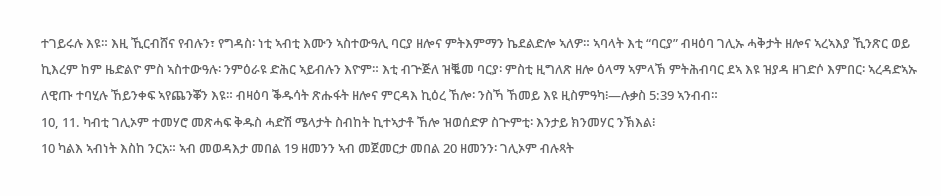ተገይሩሉ እዩ። እዚ ኺርብሸና የብሉን፣ የግዳስ፡ ነቲ ኣብቲ እሙን ኣስተውዓሊ ባርያ ዘሎና ምትእምማን ኬደልድሎ ኣለዎ። ኣባላት እቲ “ባርያ” ብዛዕባ ገሊኡ ሓቅታት ዘሎና ኣረኣእያ ኺንጽር ወይ ኪእረም ከም ዜድልዮ ምስ ኣስተውዓሉ፡ ንምዕራዩ ድሕር ኣይብሉን እዮም። እቲ ብጕጅለ ዝቘመ ባርያ፡ ምስቲ ዚግለጽ ዘሎ ዕላማ ኣምላኽ ምትሕብባር ደኣ እዩ ዝያዳ ዘገድሶ እምበር፡ ኣረዳድኣኡ ለዊጡ ተባሂሉ ኸይንቀፍ ኣየጨንቖን እዩ። ብዛዕባ ቕዱሳት ጽሑፋት ዘሎና ምርዳእ ኪዕረ ኸሎ፡ ንስኻ ኸመይ እዩ ዚስምዓካ፧—ሉቃስ 5:39 ኣንብብ።
10, 11. ካብቲ ገሊኦም ተመሃሮ መጽሓፍ ቅዱስ ሓድሽ ሜላታት ስብከት ኪተኣታቶ ኸሎ ዝወሰድዎ ስጕምቲ፡ እንታይ ክንመሃር ንኽእል፧
10 ካልእ ኣብነት እስከ ንርአ። ኣብ መወዳእታ መበል 19 ዘመንን ኣብ መጀመርታ መበል 20 ዘመንን፡ ገሊኦም ብሉጻት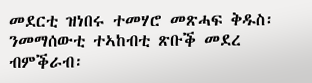መደርቲ ዝነበሩ ተመሃሮ መጽሓፍ ቅዱስ፡ ንመማሰውቲ ተኣከብቲ ጽቡቕ መደረ ብምቕራብ፡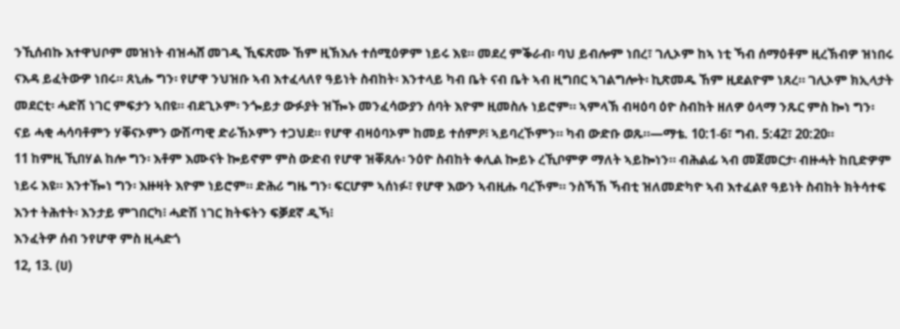ንኺሰብኩ እተዋህቦም መዝነት ብዝሓሸ መገዲ ኺፍጽሙ ኸም ዚኽእሉ ተሰሚዕዎም ነይሩ እዩ። መደረ ምቕራብ፡ ባህ ይብሎም ነበረ፣ ገሊኦም ከኣ ነቲ ኻብ ሰማዕቶም ዚረኽብዎ ዝነበሩ ናእዳ ይፈትውዎ ነበሩ። ጸኒሑ ግን፡ የሆዋ ንህዝቡ ኣብ እተፈላለየ ዓይነት ስብከት፡ እንተላይ ካብ ቤት ናብ ቤት ኣብ ዚግበር ኣገልግሎት፡ ኪጽመዱ ኸም ዚደልዮም ነጸረ። ገሊኦም ክኢላታት መደርቲ፡ ሓድሽ ነገር ምፍታን ኣበዩ። ብደጊኦም፡ ንጐይታ ውፉያት ዝዀኑ መንፈሳውያን ሰባት እዮም ዚመስሉ ነይሮም። ኣምላኽ ብዛዕባ ዕዮ ስብከት ዘለዎ ዕላማ ንጹር ምስ ኰነ ግን፡ ናይ ሓቂ ሓሳባቶምን ሃቐናኦምን ውሽጣዊ ድራኸኦምን ተጋህደ። የሆዋ ብዛዕባኦም ከመይ ተሰምዖ፧ ኣይባረኾምን። ካብ ውድቡ ወጹ።—ማቴ. 10:1-6፣ ግብ. 5:42፣ 20:20።
11 ከምዚ ኺበሃል ከሎ ግን፡ እቶም እሙናት ኰይኖም ምስ ውድብ የሆዋ ዝቐጸሉ፡ ንዕዮ ስብከት ቀሊል ኰይኑ ረኺቦምዎ ማለት ኣይኰነን። ብሕልፊ ኣብ መጀመርታ፡ ብዙሓት ከቢድዎም ነይሩ እዩ። እንተዀነ ግን፡ እዙዛት እዮም ነይሮም። ድሕሪ ግዜ ግን፡ ፍርሆም ኣሰነፉ፣ የሆዋ እውን ኣብዚሑ ባረኾም። ንስኻኸ ኻብቲ ዝለመድካዮ ኣብ እተፈልየ ዓይነት ስብከት ክትሳተፍ እንተ ትሕተት፡ እንታይ ምገበርካ፧ ሓድሽ ነገር ክትፍትን ፍቓደኛ ዲኻ፧
እንፈትዎ ሰብ ንየሆዋ ምስ ዚሓድጎ
12, 13. (ሀ)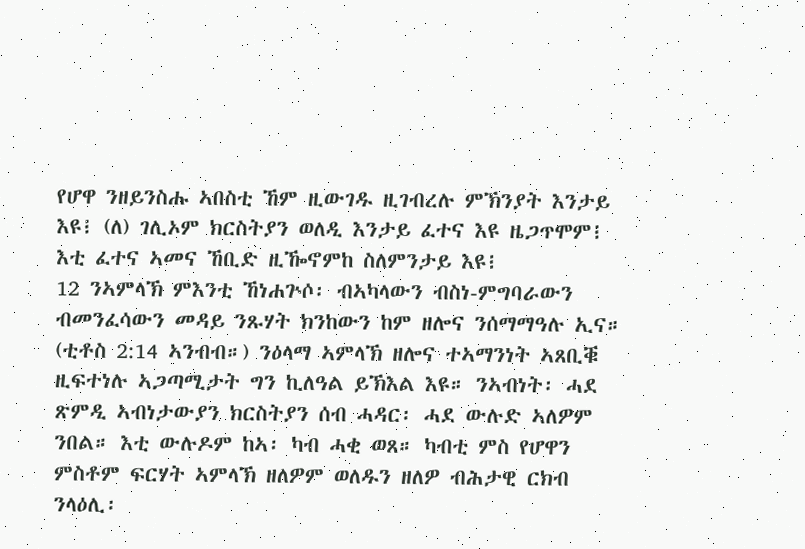የሆዋ ንዘይንስሑ ኣበስቲ ኸም ዚውገዱ ዚገብረሉ ምኽንያት እንታይ እዩ፧ (ለ) ገሊኦም ክርስትያን ወለዲ እንታይ ፈተና እዩ ዜጋጥሞም፧ እቲ ፈተና ኣመና ኸቢድ ዚዀኖምከ ስለምንታይ እዩ፧
12 ንኣምላኽ ምእንቲ ኸነሐጕሶ፡ ብኣካላውን ብስነ-ምግባራውን ብመንፈሳውን መዳይ ንጹሃት ክንከውን ከም ዘሎና ንሰማማዓሉ ኢና። (ቲቶስ 2:14 ኣንብብ።) ንዕላማ ኣምላኽ ዘሎና ተኣማንነት ኣጸቢቑ ዚፍተነሉ ኣጋጣሚታት ግን ኪለዓል ይኽእል እዩ። ንኣብነት፡ ሓደ ጽምዲ ኣብነታውያን ክርስትያን ሰብ ሓዳር፡ ሓደ ውሉድ ኣለዎም ንበል። እቲ ውሉዶም ከኣ፡ ካብ ሓቂ ወጸ። ካብቲ ምስ የሆዋን ምስቶም ፍርሃት ኣምላኽ ዘለዎም ወለዱን ዘለዎ ብሕታዊ ርክብ ንላዕሊ፡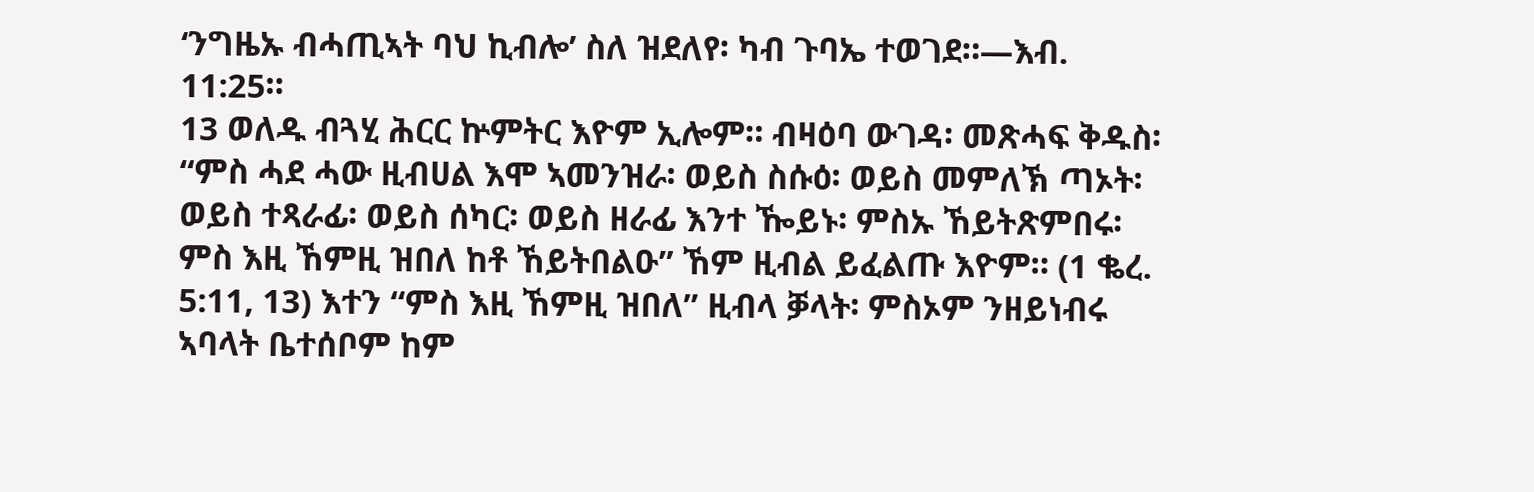‘ንግዜኡ ብሓጢኣት ባህ ኪብሎ’ ስለ ዝደለየ፡ ካብ ጉባኤ ተወገደ።—እብ. 11:25።
13 ወለዱ ብጓሂ ሕርር ኵምትር እዮም ኢሎም። ብዛዕባ ውገዳ፡ መጽሓፍ ቅዱስ፡ “ምስ ሓደ ሓው ዚብሀል እሞ ኣመንዝራ፡ ወይስ ስሱዕ፡ ወይስ መምለኽ ጣኦት፡ ወይስ ተጻራፊ፡ ወይስ ሰካር፡ ወይስ ዘራፊ እንተ ዀይኑ፡ ምስኡ ኸይትጽምበሩ፡ ምስ እዚ ኸምዚ ዝበለ ከቶ ኸይትበልዑ” ኸም ዚብል ይፈልጡ እዮም። (1 ቈረ. 5:11, 13) እተን “ምስ እዚ ኸምዚ ዝበለ” ዚብላ ቓላት፡ ምስኦም ንዘይነብሩ ኣባላት ቤተሰቦም ከም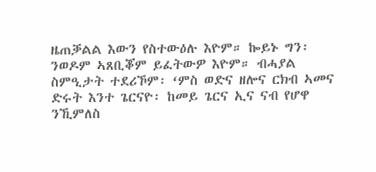ዜጠቓልል እውን የስተውዕሉ እዮም። ኰይኑ ግን፡ ንወዶም ኣጸቢቖም ይፈትውዎ እዮም። ብሓያል ስምዒታት ተደሪኾም፡ ‘ምስ ወድና ዘሎና ርክብ ኣመና ድሩት እንተ ጌርናዮ፡ ከመይ ጌርና ኢና ናብ የሆዋ ንኺምለስ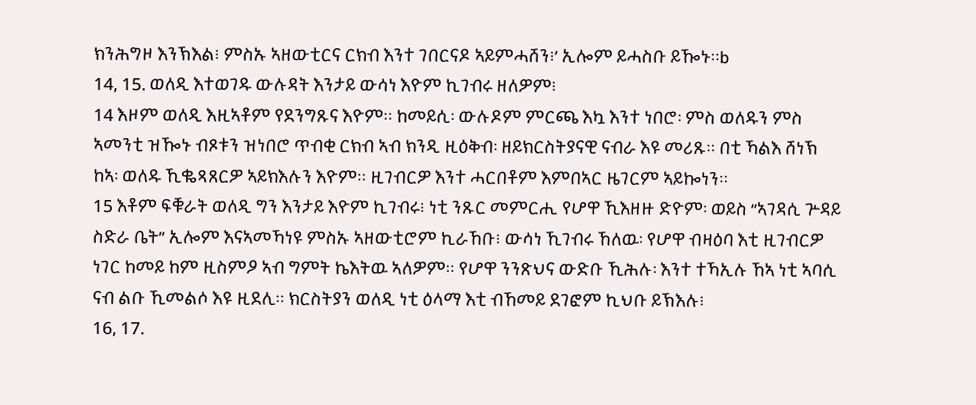ክንሕግዞ እንኽእል፧ ምስኡ ኣዘውቲርና ርክብ እንተ ገበርናዶ ኣይምሓሸን፧’ ኢሎም ይሓስቡ ይዀኑ።b
14, 15. ወለዲ እተወገዱ ውሉዳት እንታይ ውሳነ እዮም ኪገብሩ ዘለዎም፧
14 እዞም ወለዲ እዚኣቶም የደንግጹና እዮም። ከመይሲ፡ ውሉዶም ምርጫ እኳ እንተ ነበሮ፡ ምስ ወለዱን ምስ ኣመንቲ ዝዀኑ ብጾቱን ዝነበሮ ጥብቂ ርክብ ኣብ ክንዲ ዚዕቅብ፡ ዘይክርስትያናዊ ናብራ እዩ መሪጹ። በቲ ኻልእ ሸነኽ ከኣ፡ ወለዱ ኺቈጻጸርዎ ኣይክእሉን እዮም። ዚገብርዎ እንተ ሓርበቶም እምበኣር ዜገርም ኣይኰነን።
15 እቶም ፍቑራት ወለዲ ግን እንታይ እዮም ኪገብሩ፧ ነቲ ንጹር መምርሒ የሆዋ ኺእዘዙ ድዮም፡ ወይስ “ኣገዳሲ ጕዳይ ስድራ ቤት” ኢሎም እናኣመኻነዩ ምስኡ ኣዘውቲሮም ኪራኸቡ፧ ውሳነ ኺገብሩ ኸለዉ፡ የሆዋ ብዛዕባ እቲ ዚገብርዎ ነገር ከመይ ከም ዚስምዖ ኣብ ግምት ኬእትዉ ኣለዎም። የሆዋ ንንጽህና ውድቡ ኺሕሉ፡ እንተ ተኻኢሉ ኸኣ ነቲ ኣባሲ ናብ ልቡ ኺመልሶ እዩ ዚደሊ። ክርስትያን ወለዲ ነቲ ዕላማ እቲ ብኸመይ ደገፎም ኪህቡ ይኽእሉ፧
16, 17.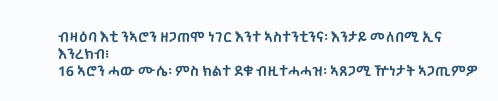ብዛዕባ እቲ ንኣሮን ዘጋጠሞ ነገር እንተ ኣስተንቲንና፡ እንታይ መለበሚ ኢና እንረክብ፧
16 ኣሮን ሓው ሙሴ፡ ምስ ክልተ ደቁ ብዚተሓሓዝ፡ ኣጸጋሚ ዅነታት ኣጋጢምዎ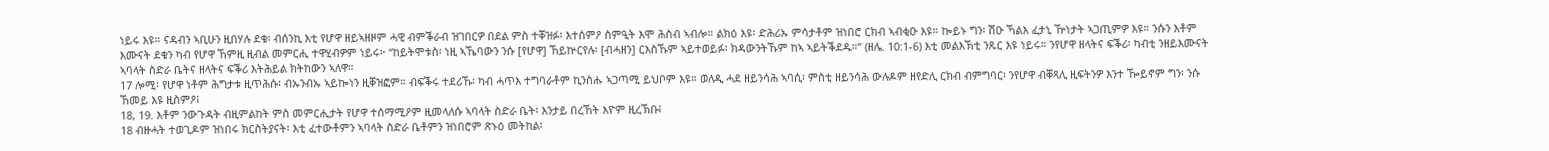ነይሩ እዩ። ናዳብን ኣቢሁን ዚበሃሉ ደቁ፡ ብሰንኪ እቲ የሆዋ ዘይኣዘዞም ሓዊ ብምቕራብ ዝገበርዎ በደል ምስ ተቐዝፉ፡ እተሰምዖ ስምዒት እሞ ሕስብ ኣብሎ። ልክዕ እዩ፡ ድሕሪኡ ምሳታቶም ዝነበሮ ርክብ ኣብቂዑ እዩ። ኰይኑ ግን፡ ሽዑ ኻልእ ፈታኒ ዅነታት ኣጋጢምዎ እዩ። ንሱን እቶም እሙናት ደቁን ካብ የሆዋ ኸምዚ ዚብል መምርሒ ተዋሂብዎም ነይሩ፦ “ከይትሞቱስ፡ ነዚ ኣኼባውን ንሱ [የሆዋ] ኸይኵርየሉ፡ [ብሓዘን] ርእስኹም ኣይተወይፉ፡ ክዳውንትኹም ከኣ ኣይትቕደዱ።” (ዘሌ. 10:1-6) እቲ መልእኽቲ ንጹር እዩ ነይሩ። ንየሆዋ ዘላትና ፍቕሪ፡ ካብቲ ንዘይእሙናት ኣባላት ስድራ ቤትና ዘላትና ፍቕሪ እትሕይል ክትከውን ኣለዋ።
17 ሎሚ፡ የሆዋ ነቶም ሕግታቱ ዚጥሕሱ፡ ብኡንብኡ ኣይኰነን ዚቐዝፎም። ብፍቕሩ ተደሪኹ፡ ካብ ሓጥእ ተግባራቶም ኪንስሑ ኣጋጣሚ ይህቦም እዩ። ወለዲ ሓደ ዘይንሳሕ ኣባሲ፡ ምስቲ ዘይንሳሕ ውሉዶም ዘየድሊ ርክብ ብምግባር፡ ንየሆዋ ብቐጻሊ ዚፍትንዎ እንተ ዀይኖም ግን፡ ንሱ ኸመይ እዩ ዚስምዖ፧
18, 19. እቶም ንውጉዳት ብዚምልከት ምስ መምርሒታት የሆዋ ተሰማሚዖም ዚመላለሱ ኣባላት ስድራ ቤት፡ እንታይ በረኸት እዮም ዚረኽቡ፧
18 ብዙሓት ተወጊዶም ዝነበሩ ክርስትያናት፡ እቲ ፈተውቶምን ኣባላት ስድራ ቤቶምን ዝነበሮም ጽኑዕ መትከል፡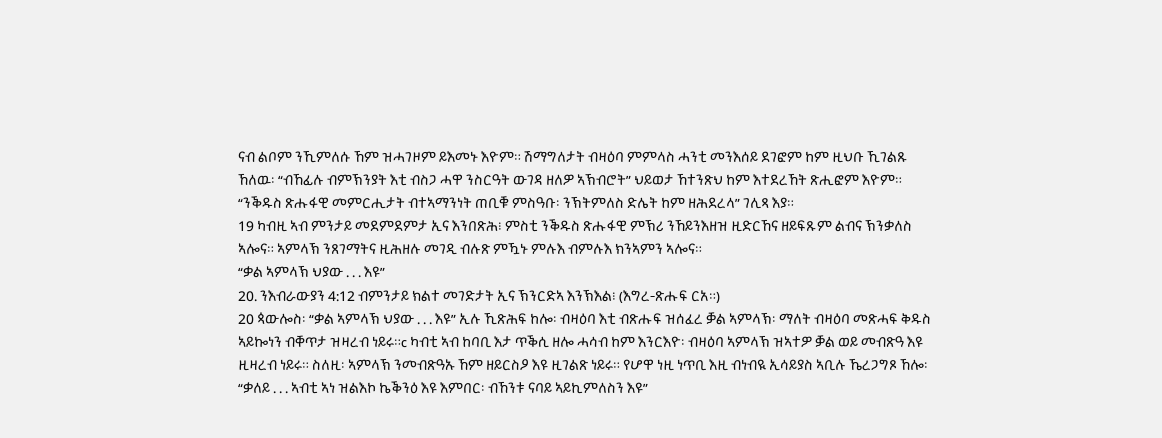ናብ ልቦም ንኺምለሱ ኸም ዝሓገዞም ይእመኑ እዮም። ሽማግለታት ብዛዕባ ምምላስ ሓንቲ መንእሰይ ደገፎም ከም ዚህቡ ኺገልጹ ኸለዉ፡ “ብኸፊሉ ብምኽንያት እቲ ብስጋ ሓዋ ንስርዓት ውገዳ ዘለዎ ኣኽብሮት” ህይወታ ኸተንጽህ ከም እተደረኸት ጽሒፎም እዮም። “ንቕዱስ ጽሑፋዊ መምርሒታት ብተኣማንነት ጠቢቑ ምስዓቡ፡ ንኽትምለስ ድሌት ከም ዘሕደረላ” ገሊጻ እያ።
19 ካብዚ ኣብ ምንታይ መደምደምታ ኢና እንበጽሕ፧ ምስቲ ንቕዱስ ጽሑፋዊ ምኽሪ ንኸይንእዘዝ ዚድርኸና ዘይፍጹም ልብና ኽንቃለስ ኣሎና። ኣምላኽ ንጸገማትና ዚሕዘሉ መገዲ ብሉጽ ምዃኑ ምሉእ ብምሉእ ክንኣምን ኣሎና።
“ቃል ኣምላኽ ህያው . . . እዩ”
20. ንእብራውያን 4:12 ብምንታይ ክልተ መገድታት ኢና ኽንርድኣ እንኽእል፧ (እግረ-ጽሑፍ ርአ።)
20 ጳውሎስ፡ “ቃል ኣምላኽ ህያው . . . እዩ” ኢሉ ኺጽሕፍ ከሎ፡ ብዛዕባ እቲ ብጽሑፍ ዝሰፈረ ቓል ኣምላኽ፡ ማለት ብዛዕባ መጽሓፍ ቅዱስ ኣይኰነን ብቐጥታ ዝዛረብ ነይሩ።c ካብቲ ኣብ ከባቢ እታ ጥቕሲ ዘሎ ሓሳብ ከም እንርእዮ፡ ብዛዕባ ኣምላኽ ዝኣተዎ ቓል ወይ መብጽዓ እዩ ዚዛረብ ነይሩ። ስለዚ፡ ኣምላኽ ንመብጽዓኡ ኸም ዘይርስዖ እዩ ዚገልጽ ነይሩ። የሆዋ ነዚ ነጥቢ እዚ ብነብዪ ኢሳይያስ ኣቢሉ ኼረጋግጾ ኸሎ፡ “ቃለይ . . . ኣብቲ ኣነ ዝልእኮ ኬቕንዕ እዩ እምበር፡ ብኸንቱ ናባይ ኣይኪምለስን እዩ”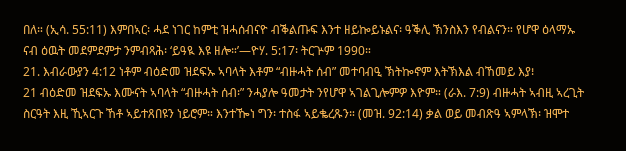በለ። (ኢሳ. 55:11) እምበኣር፡ ሓደ ነገር ከምቲ ዝሓሰብናዮ ብቕልጡፍ እንተ ዘይኰይኑልና፡ ዓቕሊ ኽንስእን የብልናን። የሆዋ ዕላማኡ ናብ ዕዉት መደምደምታ ንምብጻሕ፡ ‘ይዓዪ እዩ ዘሎ።’—ዮሃ. 5:17፡ ትርጕም 1990።
21. እብራውያን 4:12 ነቶም ብዕድመ ዝደፍኡ ኣባላት እቶም “ብዙሓት ሰብ” መተባብዒ ኽትኰኖም እትኽእል ብኸመይ እያ፧
21 ብዕድመ ዝደፍኡ እሙናት ኣባላት “ብዙሓት ሰብ፡” ንሓያሎ ዓመታት ንየሆዋ ኣገልጊሎምዎ እዮም። (ራእ. 7:9) ብዙሓት ኣብዚ ኣረጊት ስርዓት እዚ ኺኣርጉ ኸቶ ኣይተጸበዩን ነይሮም። እንተዀነ ግን፡ ተስፋ ኣይቈረጹን። (መዝ. 92:14) ቃል ወይ መብጽዓ ኣምላኽ፡ ዝሞተ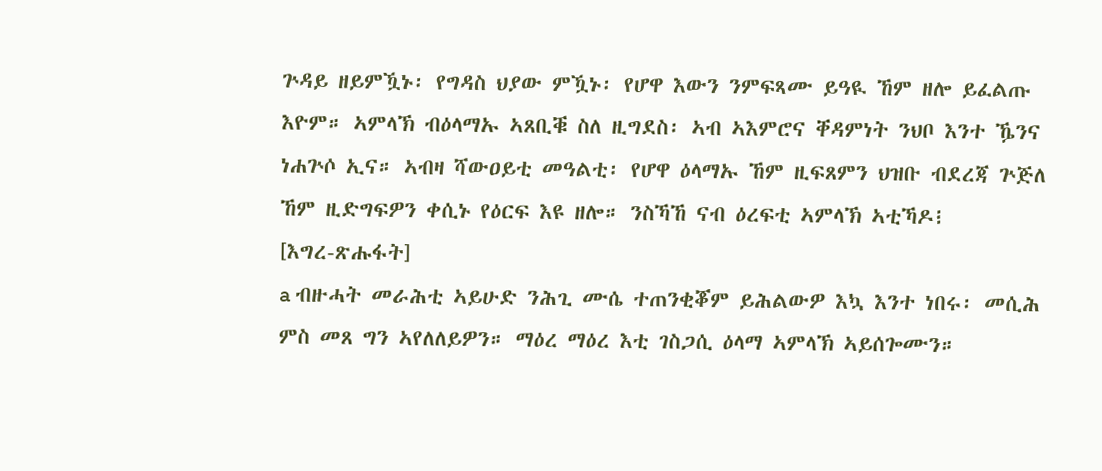ጕዳይ ዘይምዃኑ፡ የግዳስ ህያው ምዃኑ፡ የሆዋ እውን ንምፍጻሙ ይዓዪ ኸም ዘሎ ይፈልጡ እዮም። ኣምላኽ ብዕላማኡ ኣጸቢቑ ስለ ዚግደስ፡ ኣብ ኣእምሮና ቐዳምነት ንህቦ እንተ ዄንና ነሐጕሶ ኢና። ኣብዛ ሻውዐይቲ መዓልቲ፡ የሆዋ ዕላማኡ ኸም ዚፍጸምን ህዝቡ ብደረጃ ጕጅለ ኸም ዚድግፍዎን ቀሲኑ የዕርፍ እዩ ዘሎ። ንስኻኸ ናብ ዕረፍቲ ኣምላኽ ኣቲኻዶ፧
[እግረ-ጽሑፋት]
a ብዙሓት መራሕቲ ኣይሁድ ንሕጊ ሙሴ ተጠንቂቖም ይሕልውዎ እኳ እንተ ነበሩ፡ መሲሕ ምስ መጸ ግን ኣየለለይዎን። ማዕረ ማዕረ እቲ ገስጋሲ ዕላማ ኣምላኽ ኣይሰጐሙን።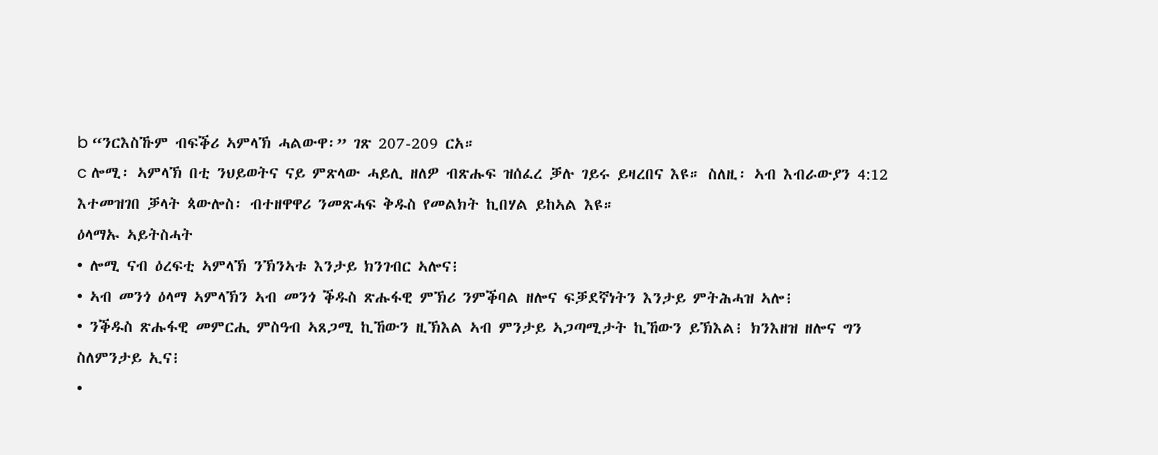b “ንርእስኹም ብፍቕሪ ኣምላኽ ሓልውዋ፡” ገጽ 207-209 ርአ።
c ሎሚ፡ ኣምላኽ በቲ ንህይወትና ናይ ምጽላው ሓይሊ ዘለዎ ብጽሑፍ ዝሰፈረ ቓሉ ገይሩ ይዛረበና እዩ። ስለዚ፡ ኣብ እብራውያን 4:12 እተመዝገበ ቓላት ጳውሎስ፡ ብተዘዋዋሪ ንመጽሓፍ ቅዱስ የመልክት ኪበሃል ይከኣል እዩ።
ዕላማኡ ኣይትስሓት
• ሎሚ ናብ ዕረፍቲ ኣምላኽ ንኽንኣቱ እንታይ ክንገብር ኣሎና፧
• ኣብ መንጎ ዕላማ ኣምላኽን ኣብ መንጎ ቕዱስ ጽሑፋዊ ምኽሪ ንምቕባል ዘሎና ፍቓደኛነትን እንታይ ምትሕሓዝ ኣሎ፧
• ንቕዱስ ጽሑፋዊ መምርሒ ምስዓብ ኣጸጋሚ ኪኸውን ዚኽእል ኣብ ምንታይ ኣጋጣሚታት ኪኸውን ይኽእል፧ ክንእዘዝ ዘሎና ግን ስለምንታይ ኢና፧
•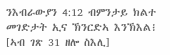ንእብራውያን 4:12 ብምንታይ ክልተ መገድታት ኢና ኽንርድኣ እንኽእል፧
[ኣብ ገጽ 31 ዘሎ ስእሊ]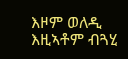እዞም ወለዲ እዚኣቶም ብጓሂ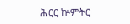ሕርር ኵምትር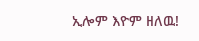ኢሎም እዮም ዘለዉ!